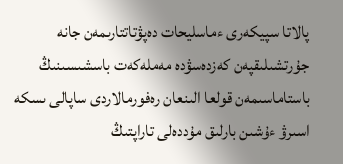پالاتا سپيكەرى ءماسليحات دەپۋتاتتارىمەن جانە جۇرتشىلىقپەن كەزدەسۋدە مەملەكەت باسشىسىنىڭ باستاماسىمەن قولعا الىنعان رەفورمالاردى ساپالى ىسكە اسىرۋ ءۇشىن بارلىق مۇددەلى تاراپتىڭ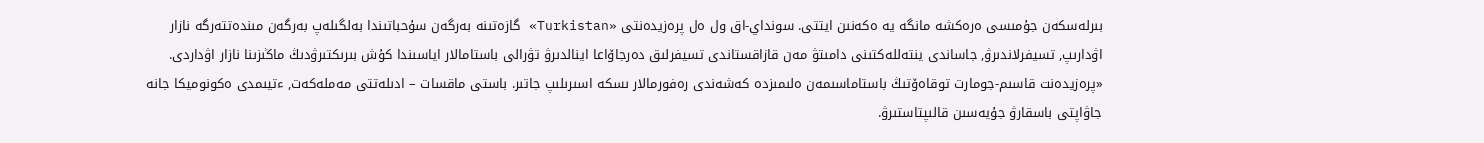بىرلەسكەن جۇمىسى ەرەكشە مانگە يە ەكەنىن ايتتى. سونداي-اق ول ەل پرەزيدەنتى «Turkistan» گازەتىنە بەرگەن سۇحباتىندا بەلگىلەپ بەرگەن مىندەتتەرگە نازار اۋدارىپ, تسيفرلاندىرۋ, جاساندى ينتەللەكتىنى دامىتۋ مەن قازاقستاندى تسيفرلىق دەرجاۆاعا اينالدىرۋ تۋرالى باستامالار اياسىندا كۇش بىرىكتىرۋدىڭ ماڭىزىنا نازار اۋداردى.
«پرەزيدەنت قاسىم-جومارت توقاەۆتىڭ باستاماسىمەن ەلىمىزدە كەشەندى رەفورمالار ىسكە اسىرىلىپ جاتىر. باستى ماقسات – ادىلەتتى مەملەكەت, ءتيىمدى ەكونوميكا جانە جاۋاپتى باسقارۋ جۇيەسىن قالىپتاستىرۋ.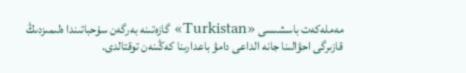مەملەكەت باسشىسى «Turkistan» گازەتىنە بەرگەن سۇحباتىندا ەلىمىزدىڭ قازىرگى احۋالىنا جانە الداعى دامۋ باعدارىنا كەڭىنەن توقتالدى.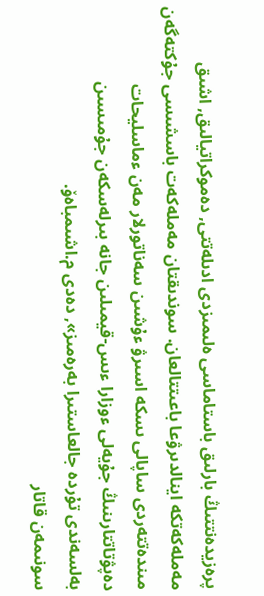پرەزيدەنتتىڭ بارلىق باستاماسى ەلىمىزدى ادىلەتتى, دەموكراتيالىق, اشىق مەملەكەتكە اينالدىرۋعا باعىتتالعان. سوندىقتان مەملەكەت باسشىسى جۇكتەگەن مىندەتتەردى ساپالى ىسكە اسىرۋ ءۇشىن سەناتورلار مەن ءماسليحات دەپۋتاتتارىنىڭ جۇيەلى ءوزارا ءىس-قيمىلىن جانە بىرلەسكەن جۇمىسىن بەلسەندى تۇردە جالعاستىرا بەرەمىز», دەدى م.اشىمباەۆ.
سونىمەن قاتار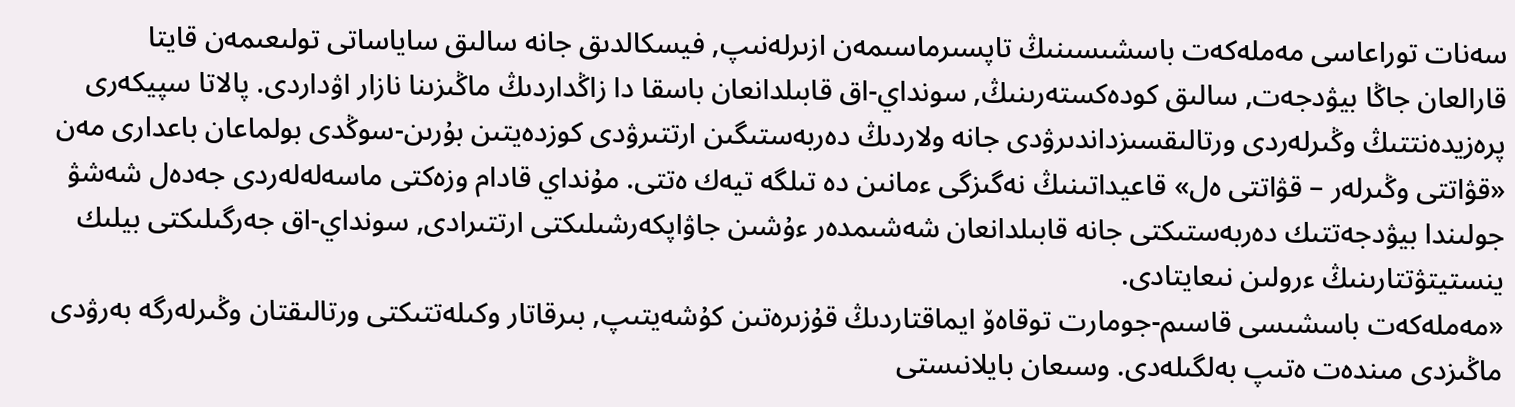سەنات توراعاسى مەملەكەت باسشىسىنىڭ تاپسىرماسىمەن ازىرلەنىپ, فيسكالدىق جانە سالىق ساياساتى تولىعىمەن قايتا قارالعان جاڭا بيۋدجەت, سالىق كودەكستەرىنىڭ, سونداي-اق قابىلدانعان باسقا دا زاڭداردىڭ ماڭىزىنا نازار اۋداردى. پالاتا سپيكەرى پرەزيدەنتتىڭ وڭىرلەردى ورتالىقسىزداندىرۋدى جانە ولاردىڭ دەربەستىگىن ارتتىرۋدى كوزدەيتىن بۇرىن-سوڭدى بولماعان باعدارى مەن «قۋاتتى وڭىرلەر – قۋاتتى ەل» قاعيداتىنىڭ نەگىزگى ءمانىن دە تىلگە تيەك ەتتى. مۇنداي قادام وزەكتى ماسەلەلەردى جەدەل شەشۋ جولىندا بيۋدجەتتىك دەربەستىكتى جانە قابىلدانعان شەشىمدەر ءۇشىن جاۋاپكەرشىلىكتى ارتتىرادى, سونداي-اق جەرگىلىكتى بيلىك ينستيتۋتتارىنىڭ ءرولىن نىعايتادى.
«مەملەكەت باسشىسى قاسىم-جومارت توقاەۆ ايماقتاردىڭ قۇزىرەتىن كۇشەيتىپ, بىرقاتار وكىلەتتىكتى ورتالىقتان وڭىرلەرگە بەرۋدى ماڭىزدى مىندەت ەتىپ بەلگىلەدى. وسىعان بايلانىستى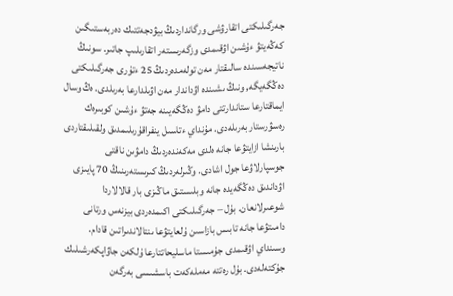جەرگىلىكتى اتقارۋشى ورگانداردىڭ بيۋدجەتتىك دەربەستىگىن كەڭەيتۋ ءۇشىن اۋقىمدى وزگەرىستەر اتقارىلىپ جاتىر. سونىڭ ناتيجەسىندە سالىقتار مەن تولەمدەردىڭ 25 ءتۇرى جەرگىلىكتى دەڭگەيگە, ونىڭ ىشىندە اۋداندار مەن اۋىلدارعا بەرىلدى. ەڭ وسال ايماقتارعا ستاندارتتى دامۋ دەڭگەيىنە جەتۋ ءۇشىن كوبىرەك رەسۋرستار بەرىلەدى. مۇنداي ءتاسىل ينفراقۇرىلىمدىق ولقىلىقتاردى بارىنشا ازايتۋعا جانە ەلدى مەكەندەردىڭ دامۋىن ناقتى جوسپارلاۋعا جول اشادى. وڭىرلەردىڭ كىرىستەرىنىڭ 70 پايىزى اۋداندىق دەڭگەيدە جانە وبلىستىق ماڭىزى بار قالالاردا شوعىرلانعان. بۇل – جەرگىلىكتى اكىمدەردى بيزنەس ورتانى دامىتۋعا جانە تابىس بازاسىن ۇلعايتۋعا ىنتالاندىراتىن قادام. وسىنداي اۋقىمدى جۇمىستا ماسليحاتتارعا ۇلكەن جاۋاپكەرشىلىك جۇكتەلەدى. بۇل رەتتە مەملەكەت باسشىسى بەرگەن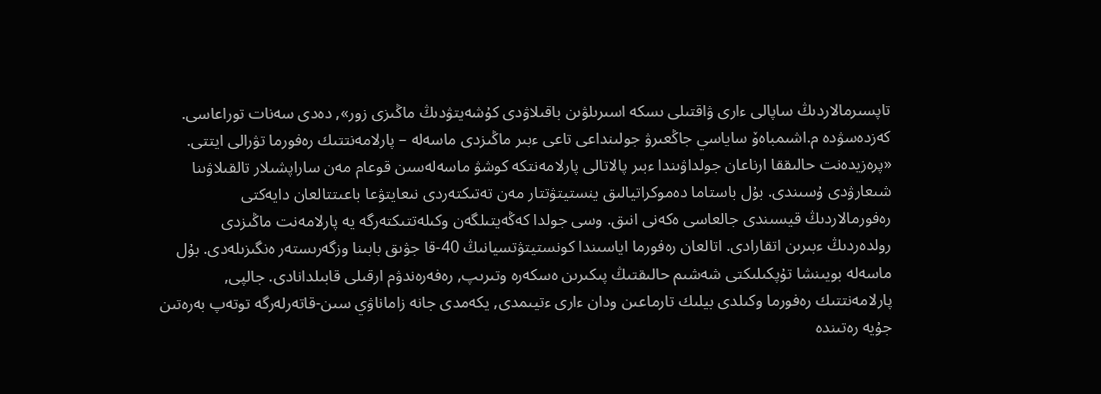تاپسىرمالاردىڭ ساپالى ءارى ۋاقتىلى ىسكە اسىرىلۋىن باقىلاۋدى كۇشەيتۋدىڭ ماڭىزى زور», دەدى سەنات توراعاسى.
كەزدەسۋدە م.اشىمباەۆ ساياسي جاڭعىرۋ جولىنداعى تاعى ءبىر ماڭىزدى ماسەلە – پارلامەنتتىك رەفورما تۋرالى ايتتى.
«پرەزيدەنت حالىققا ارناعان جولداۋىندا ءبىر پالاتالى پارلامەنتكە كوشۋ ماسەلەسىن قوعام مەن ساراپشىلار تالقىلاۋىنا شىعارۋدى ۇسىندى. بۇل باستاما دەموكراتيالىق ينستيتۋتتار مەن تەتىكتەردى نىعايتۋعا باعىتتالعان دايەكتى رەفورمالاردىڭ قيسىندى جالعاسى ەكەنى انىق. وسى جولدا كەڭەيتىلگەن وكىلەتتىكتەرگە يە پارلامەنت ماڭىزدى رولدەردىڭ ءبىرىن اتقارادى. اتالعان رەفورما اياسىندا كونستيتۋتسيانىڭ 40-قا جۋىق بابىنا وزگەرىستەر ەنگىزىلەدى. بۇل ماسەلە بويىنشا تۇپكىلىكتى شەشىم حالىقتىڭ پىكىرىن ەسكەرە وتىرىپ, رەفەرەندۋم ارقىلى قابىلدانادى. جالپى, پارلامەنتتىك رەفورما وكىلدى بيلىك تارماعىن ودان ءارى ءتيىمدى, يكەمدى جانە زاماناۋي سىن-قاتەرلەرگە توتەپ بەرەتىن جۇيە رەتىندە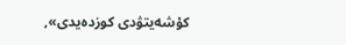كۇشەيتۋدى كوزدەيدى»,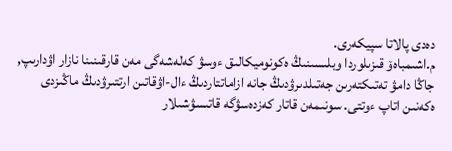دەدى پالاتا سپيكەرى.
م.اشىمباەۆ قىزىلوردا وبلىسىنىڭ ەكونوميكالىق ءوسۋ كەلەشەگى مەن قارقىنىنا نازار اۋدارىپ, جاڭا دامۋ تەتىكتەرىن جەتىلدىرۋدىڭ جانە ازاماتتاردىڭ ءال-اۋقاتىن ارتتىرۋدىڭ ماڭىزدى ەكەنىن اتاپ ءوتتى. سونىمەن قاتار كەزدەسۋگە قاتىسۋشىلار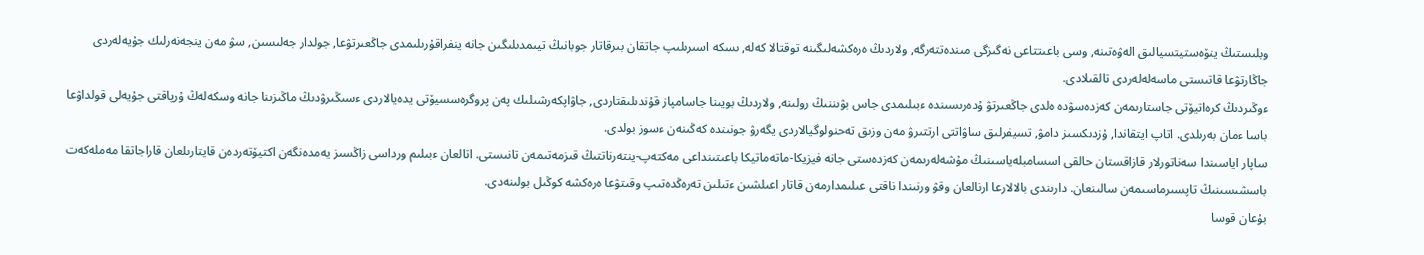وبلىستىڭ ينۆەستيتسيالىق الەۋەتىنە, وسى باعىتتاعى نەگىزگى مىندەتتەرگە, ولاردىڭ ەرەكشەلىگىنە توقتالا كەلە, ىسكە اسىرىلىپ جاتقان بىرقاتار جوبانىڭ تيىمدىلىگىن جانە ينفراقۇرىلىمدى جاڭعىرتۋعا, جولدار جەلىسىن, سۋ مەن ينجەنەرلىك جۇيەلەردى جاڭارتۋعا قاتىستى ماسەلەلەردى تالقىلادى.
ءوڭىردىڭ كرەاتيۆتى جاستارىمەن كەزدەسۋدە ەلدى جاڭعىرتۋ ۇدەرىسىندە ءبىلىمدى جاس بۋىننىڭ رولىنە, ولاردىڭ بويىنا جاسامپاز قۇندىلىقتاردى, جاۋاپكەرشىلىك پەن پروگرەسسيۆتى يدەيالاردى ءسىڭىرۋدىڭ ماڭىزىنا جانە وسكەلەڭ ۇرپاقتى جۇيەلى قولداۋعا باسا ءمان بەرىلدى. اتاپ ايتقاندا, ۇزدىكسىز دامۋ, تسيفرلىق ساۋاتتى ارتتىرۋ مەن وزىق تەحنولوگيالاردى يگەرۋ جونىندە كەڭىنەن ءسوز بولدى.
ساپار اياسىندا سەناتورلار قازاقستان حالقى اسسامبلەياسىنىڭ مۇشەلەرىمەن كەزدەستى جانە فيزيكا-ماتەماتيكا باعىتىنداعى مەكتەپ-ينتەرناتتىڭ قىزمەتىمەن تانىستى. اتالعان ءبىلىم ورداسى زاڭسىز يەمدەنگەن اكتيۆتەردەن قايتارىلعان قاراجاتقا مەملەكەت باسشىسىنىڭ تاپسىرماسىمەن سالىنعان. دارىندى بالالارعا ارنالعان وقۋ ورنىندا ناقتى عىلىمدارمەن قاتار اعىلشىن ءتىلىن تەرەڭدەتىپ وقىتۋعا ەرەكشە كوڭىل بولىنەدى.
بۇعان قوسا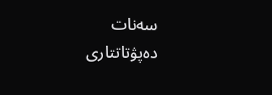سەنات دەپۋتاتتارى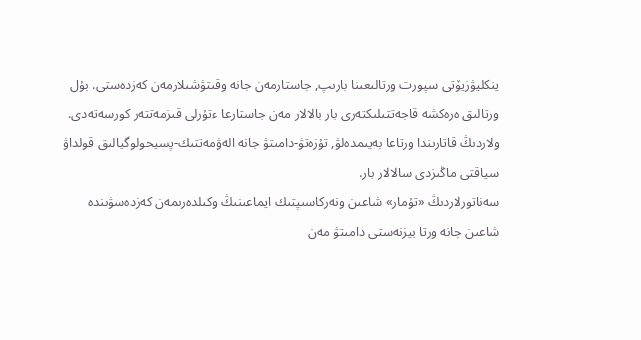ينكليۋزيۆتى سپورت ورتالىعىنا بارىپ, جاستارمەن جانە وقىتۋشىلارمەن كەزدەستى. بۇل ورتالىق ەرەكشە قاجەتتىلىكتەرى بار بالالار مەن جاستارعا ءتۇرلى قىزمەتتەر كورسەتەدى. ولاردىڭ قاتارىندا ورتاعا بەيىمدەلۋ, تۇزەتۋ-دامىتۋ جانە الەۋمەتتىك-پسيحولوگيالىق قولداۋ سياقتى ماڭىزدى سالالار بار.
سەناتورلاردىڭ «تۇمار» شاعىن ونەركاسىپتىك ايماعىنىڭ وكىلدەرىمەن كەزدەسۋىندە شاعىن جانە ورتا بيزنەستى دامىتۋ مەن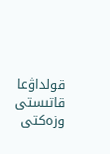قولداۋعا قاتىستى وزەكتى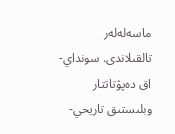ماسەلەلەر تالقىلاندى. سونداي-اق دەپۋتاتتار وبلىستىق تاريحي-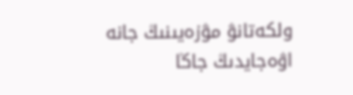ولكەتانۋ مۋزەيىنىڭ جانە اۋەجايدىڭ جاڭا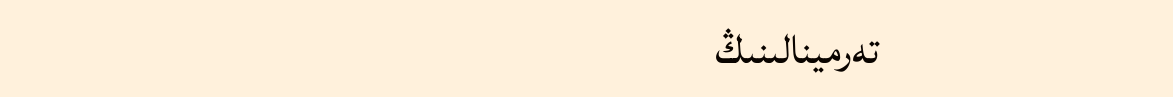تەرمينالىنىڭ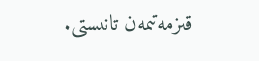قىزمەتىمەن تانىستى.